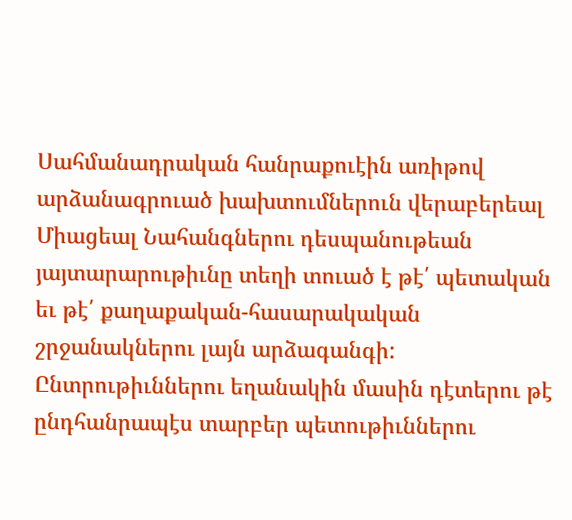Սահմանադրական հանրաքուէին առիթով արձանագրուած խախտումներուն վերաբերեալ Միացեալ Նահանգներու դեսպանութեան յայտարարութիւնը տեղի տուած է թէ՛ պետական եւ թէ՛ քաղաքական-հասարակական շրջանակներու լայն արձագանգի:
Ընտրութիւններու եղանակին մասին դէտերու թէ ընդհանրապէս տարբեր պետութիւններու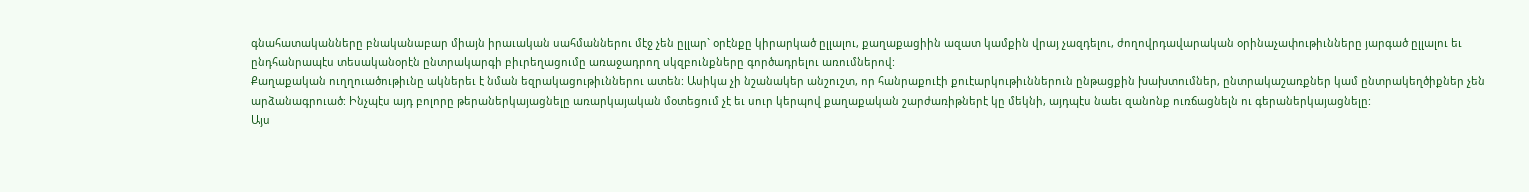գնահատականները բնականաբար միայն իրաւական սահմաններու մէջ չեն ըլլար` օրէնքը կիրարկած ըլլալու, քաղաքացիին ազատ կամքին վրայ չազդելու, ժողովրդավարական օրինաչափութիւնները յարգած ըլլալու եւ ընդհանրապէս տեսականօրէն ընտրակարգի բիւրեղացումը առաջադրող սկզբունքները գործադրելու առումներով:
Քաղաքական ուղղուածութիւնը ակներեւ է նման եզրակացութիւններու ատեն: Ասիկա չի նշանակեր անշուշտ, որ հանրաքուէի քուէարկութիւններուն ընթացքին խախտումներ, ընտրակաշառքներ կամ ընտրակեղծիքներ չեն արձանագրուած: Ինչպէս այդ բոլորը թերաներկայացնելը առարկայական մօտեցում չէ եւ սուր կերպով քաղաքական շարժառիթներէ կը մեկնի, այդպէս նաեւ զանոնք ուռճացնելն ու գերաներկայացնելը:
Այս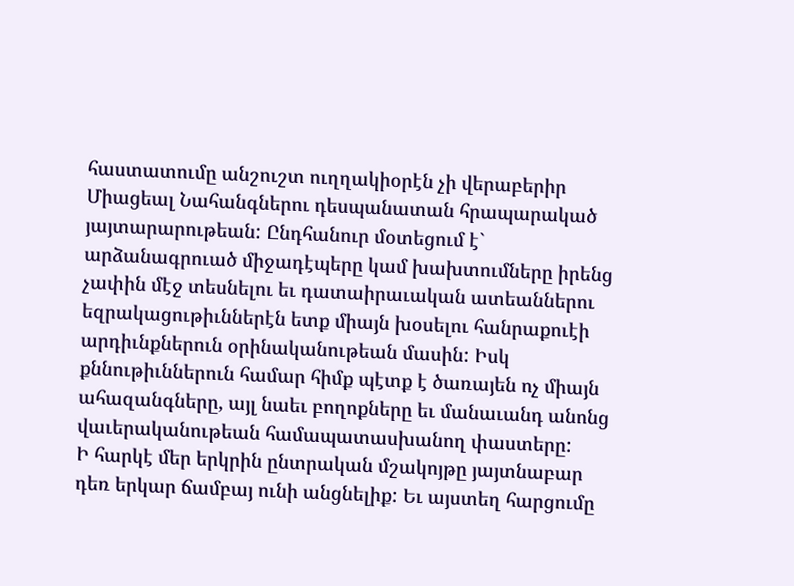հաստատումը անշուշտ ուղղակիօրէն չի վերաբերիր Միացեալ Նահանգներու դեսպանատան հրապարակած յայտարարութեան: Ընդհանուր մօտեցում է` արձանագրուած միջադէպերը կամ խախտումները իրենց չափին մէջ տեսնելու եւ դատաիրաւական ատեաններու եզրակացութիւններէն ետք միայն խօսելու հանրաքուէի արդիւնքներուն օրինականութեան մասին: Իսկ քննութիւններուն համար հիմք պէտք է ծառայեն ոչ միայն ահազանգները, այլ նաեւ բողոքները եւ մանաւանդ անոնց վաւերականութեան համապատասխանող փաստերը:
Ի հարկէ մեր երկրին ընտրական մշակոյթը յայտնաբար դեռ երկար ճամբայ ունի անցնելիք: Եւ այստեղ հարցումը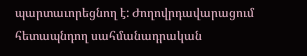պարտաւորեցնող է: Ժողովրդավարացում հետապնդող սահմանադրական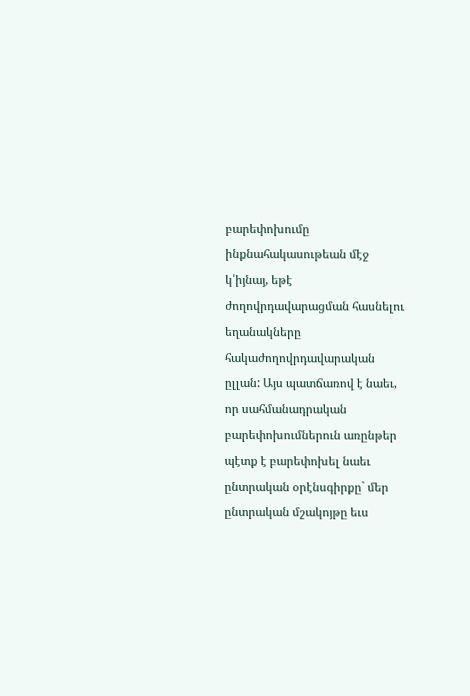բարեփոխումը ինքնահակասութեան մէջ կ՛իյնայ, եթէ ժողովրդավարացման հասնելու եղանակները հակաժողովրդավարական ըլլան: Այս պատճառով է նաեւ, որ սահմանադրական բարեփոխումներուն առընթեր պէտք է բարեփոխել նաեւ ընտրական օրէնսգիրքը` մեր ընտրական մշակոյթը եւս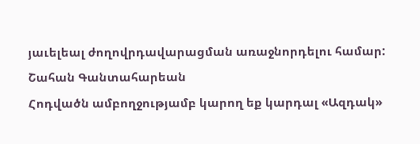յաւելեալ ժողովրդավարացման առաջնորդելու համար:
Շահան Գանտահարեան
Հոդվածն ամբողջությամբ կարող եք կարդալ «Ազդակ»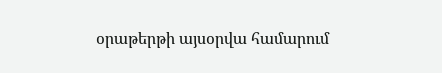օրաթերթի այսօրվա համարում